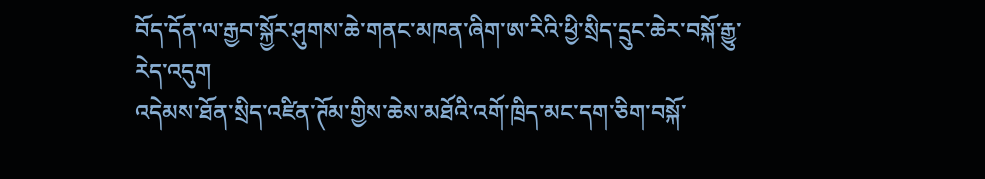བོད་དོན་ལ་རྒྱབ་སྐྱོར་ཤུགས་ཆེ་གནང་མཁན་ཞིག་ཨ་རིའི་ཕྱི་སྲིད་དྲུང་ཆེར་བསྐོ་རྒྱུ་རེད་འདུག
འདེམས་ཐོན་སྲིད་འཛིན་ཊོམ་གྱིས་ཆེས་མཐོའི་འགོ་ཁྲིད་མང་དག་ཅིག་བསྐོ་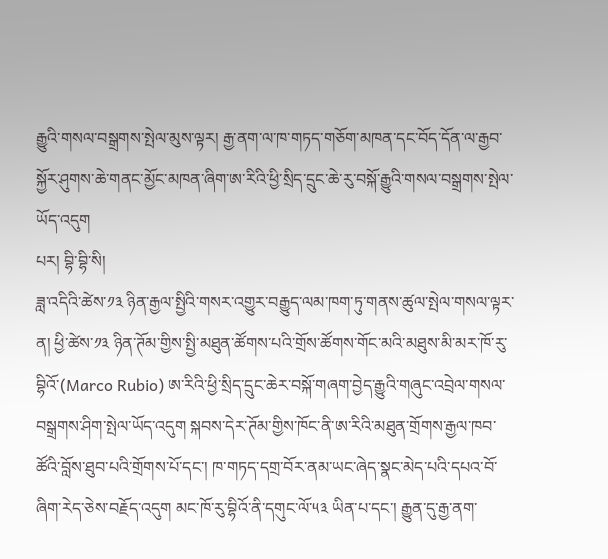རྒྱུའི་གསལ་བསྒྲགས་སྤེལ་མུས་ལྟར། རྒྱ་ནག་ལ་ཁ་གཏད་གཅོག་མཁན་དང་བོད་དོན་ལ་རྒྱབ་སྐྱོར་ཤུགས་ཆེ་གནང་མྱོང་མཁན་ཞིག་ཨ་རིའི་ཕྱི་སྲིད་དྲུང་ཆེ་རུ་བསྐོ་རྒྱུའི་གསལ་བསྒྲགས་སྤེལ་ཡོད་འདུག
པར། བྷི་བྷི་སི།
ཟླ་འདིའི་ཚེས་༡༣ ཉིན་རྒྱལ་སྤྱིའི་གསར་འགྱུར་བརྒྱུད་ལམ་ཁག་ཏུ་གནས་ཚུལ་སྤེལ་གསལ་ལྟར་ན། ཕྱི་ཚེས་༡༣ ཉིན་ཊོམ་གྱིས་སྤྱི་མཐུན་ཚོགས་པའི་གྲོས་ཚོགས་གོང་མའི་མཐུས་མི་མར་ཁོ་རུ་བྷིའོ་(Marco Rubio) ཨ་རིའི་ཕྱི་སྲིད་དྲུང་ཆེར་བསྐོ་གཞག་བྱེད་རྒྱུའི་གཞུང་འབྲེལ་གསལ་བསྒྲགས་ཤིག་སྤེལ་ཡོད་འདུག སྐབས་དེར་ཊོམ་གྱིས་ཁོང་ནི་ཨ་རིའི་མཐུན་གྲོགས་རྒྱལ་ཁབ་ཚོའི་བློས་ཐུབ་པའི་གྲོགས་པོ་དང་། ཁ་གཏད་དགྲ་བོར་ནམ་ཡང་ཞེད་སྣང་མེད་པའི་དཔའ་བོ་ཞིག་རེད་ཅེས་བརྗོད་འདུག མང་ཁོ་རུ་བྷིའོ་ནི་དགུང་ལོ་༥༣ ཡིན་པ་དང་། རྒྱུན་དུ་རྒྱ་ནག་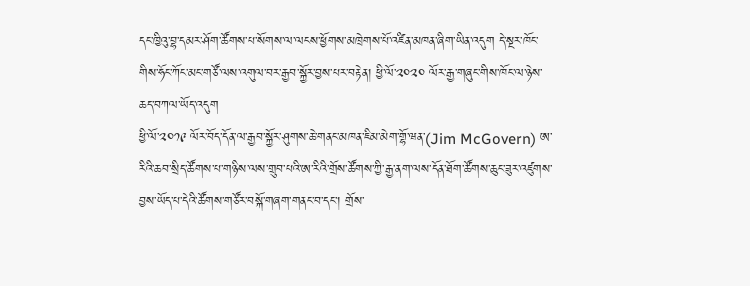དང་ཁྱིའུ་བྷ་དམར་ཤོག་ཚོགས་པ་སོགས་ལ་ལངས་ཕྱོགས་མཁྲེགས་པོ་འཛིན་མཁན་ཞིག་ཡིན་འདུག དེ་སྔར་ཁོང་གིས་ཧོང་ཀོང་མང་གཙོ་ལས་འགུལ་བར་རྒྱབ་སྐྱོར་བྱས་པར་བརྟེན། ཕྱི་ལོ་༢༠༢༠ ལོར་རྒྱ་གཞུང་གིས་ཁོང་ལ་ཉེས་ཆད་བཀལ་ཡོད་འདུག
ཕྱི་ལོ་༢༠༡༩ ལོར་བོད་དོན་ལ་རྒྱབ་སྐྱོར་ཤུགས་ཆེ་གནང་མཁན་ཇིམ་མེག་གྷོ་ཝན་(Jim McGovern) ཨ་རིའི་ཆབ་སྲིད་ཚོགས་པ་གཉིས་ལས་གྲུབ་པའི་ཨ་རིའི་གྲོས་ཚོགས་ཀྱི་རྒྱ་ནག་ལས་དོན་ཐོག་ཚོགས་ཆུང་ཟུར་འཛུགས་བྱས་ཡོད་པ་དེའི་ཚོགས་གཙོར་བསྐོ་གཞག་གནང་བ་དང་། གྲོས་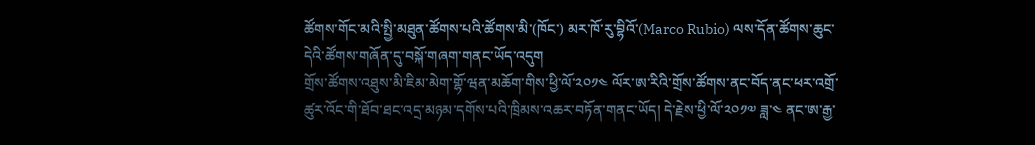ཚོགས་གོང་མའི་སྤྱི་མཐུན་ཚོགས་པའི་ཚོགས་མི་(ཁོང་) མར་ཁོ་རུ་བྷིའོ་(Marco Rubio) ལས་དོན་ཚོགས་ཆུང་དེའི་ཚོགས་གཞོན་དུ་བསྐོ་གཞག་གནང་ཡོད་འདུག
གྲོས་ཚོགས་འཐུས་མི་ཇིམ་མེག་གྷོ་ཝན་མཆོག་གིས་ཕྱི་ལོ་༢༠༡༤ ལོར་ཨ་རིའི་གྲོས་ཚོགས་ནང་བོད་ནང་ཕར་འགྲོ་ཚུར་འོང་གི་ཐོབ་ཐང་འདྲ་མཉམ་དགོས་པའི་ཁྲིམས་འཆར་བཏོན་གནང་ཡོད། དེ་རྗེས་ཕྱི་ལོ་༢༠༡༧ ཟླ་༤ ནང་ཨ་རྒྱ་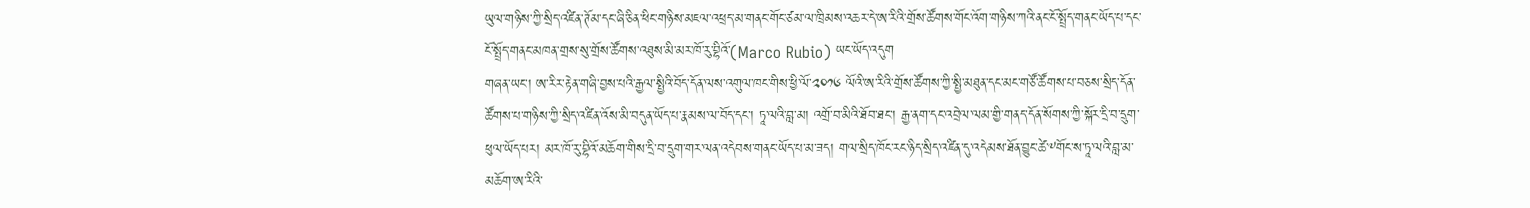ཡུལ་གཉིས་ཀྱི་སྲིད་འཛིན་ཊོམ་དང་ཞི་ཅིན་ཕིང་གཉིས་མཇལ་འཕྲད་མ་གནང་གོང་ཙམ་ལ་ཁྲིམས་འཆར་དེ་ཨ་རིའི་གྲོས་ཚོགས་གོང་འོག་གཉིས་ཀའི་ནང་ངོ་སྤྲོད་གནང་ཡོད་པ་དང་ངོ་སྤྲོད་གནང་མཁན་གྲས་སུ་གྲོས་ཚོགས་འཐུས་མི་མར་ཁོ་རུ་བྷིའོ་(Marco Rubio) ཡང་ཡོད་འདུག
གཞན་ཡང་། ཨ་རིར་རྟེན་གཞི་བྱས་པའི་རྒྱལ་སྤྱིའི་བོད་དོན་ལས་འགུལ་ཁང་གིས་ཕྱི་ལོ་༢༠༡༦ ལོའི་ཨ་རིའི་གྲོས་ཚོགས་ཀྱི་སྤྱི་མཐུན་དང་མང་གཙོ་ཚོགས་པ་བཅས་སྲིད་དོན་ཚོགས་པ་གཉིས་ཀྱི་སྲིད་འཛིན་འོས་མི་བདུན་ཡོད་པ་རྣམས་ལ་བོད་དང་། ཏཱ་ལའི་བླ་མ། འགྲོ་བ་མིའི་ཐོབ་ཐང་། རྒྱ་ནག་དང་འབྲེལ་ལམ་གྱི་གནད་དོན་སོགས་ཀྱི་སྐོར་དྲི་བ་དྲུག་ཕུལ་ཡོད་པར། མར་ཁོ་རུ་བྷིའོ་མཆོག་གིས་དྲི་བ་དྲུག་གར་ལན་འདེབས་གནང་ཡོད་པ་མ་ཟད། གལ་སྲིད་ཁོང་རང་ཉིད་སྲིད་འཛིན་དུ་འདེམས་ཐོན་བྱུང་ཚེ་༸གོང་ས་ཏཱ་ལའི་བླ་མ་མཆོག་ཨ་རིའི་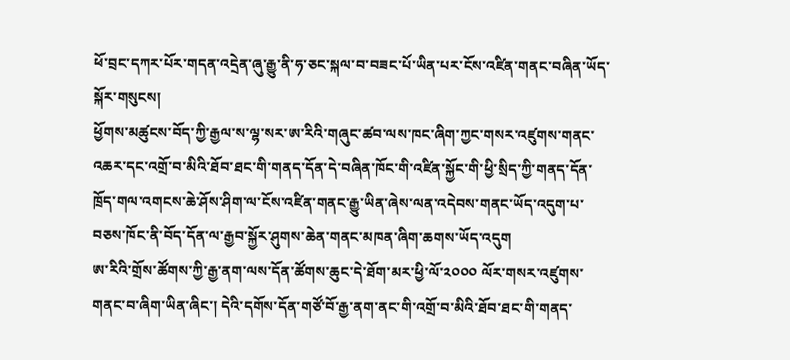ཕོ་བྲང་དཀར་པོར་གདན་འདྲེན་ཞུ་རྒྱུ་ནི་ཧ་ཅང་སྐལ་བ་བཟང་པོ་ཡིན་པར་ངོས་འཛིན་གནང་བཞིན་ཡོད་སྐོར་གསུངས།
ཕྱོགས་མཚུངས་བོད་ཀྱི་རྒྱལ་ས་ལྷ་སར་ཨ་རིའི་གཞུང་ཚབ་ལས་ཁང་ཞིག་ཀྱང་གསར་འཛུགས་གནང་འཆར་དང་འགྲོ་བ་མིའི་ཐོབ་ཐང་གི་གནད་དོན་དེ་བཞིན་ཁོང་གི་འཛིན་སྐྱོང་གི་ཕྱི་སྲིད་ཀྱི་གནད་དོན་ཁྲོད་གལ་འགངས་ཆེ་ཤོས་ཤིག་ལ་ངོས་འཛིན་གནང་རྒྱུ་ཡིན་ཞེས་ལན་འདེབས་གནང་ཡོད་འདུག་པ་བཅས་ཁོང་ནི་བོད་དོན་ལ་རྒྱབ་སྐྱོར་ཤུགས་ཆེན་གནང་མཁན་ཞིག་ཆགས་ཡོད་འདུག
ཨ་རིའི་གྲོས་ཚོགས་ཀྱི་རྒྱ་ནག་ལས་དོན་ཚོགས་ཆུང་དེ་ཐོག་མར་ཕྱི་ལོ་༢༠༠༠ ལོར་གསར་འཛུགས་གནང་བ་ཞིག་ཡིན་ཞིང་། དེའི་དགོས་དོན་གཙོ་བོ་རྒྱ་ནག་ནང་གི་འགྲོ་བ་མིའི་ཐོབ་ཐང་གི་གནད་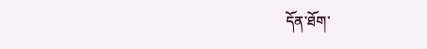དོན་ཐོག་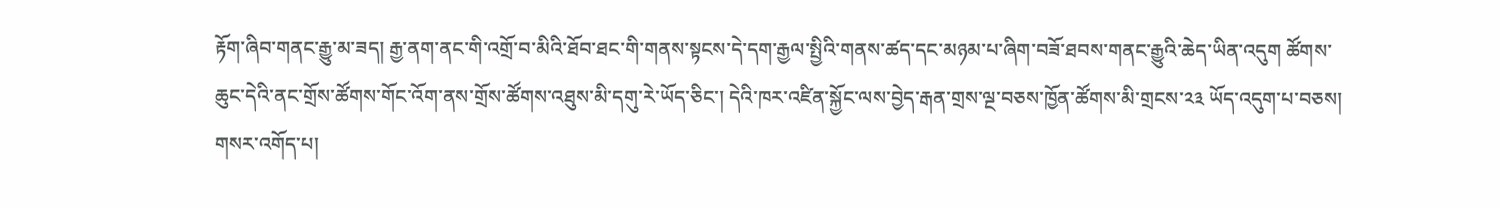རྟོག་ཞིབ་གནང་རྒྱུ་མ་ཟད། རྒྱ་ནག་ནང་གི་འགྲོ་བ་མིའི་ཐོབ་ཐང་གི་གནས་སྟངས་དེ་དག་རྒྱལ་སྤྱིའི་གནས་ཚད་དང་མཉམ་པ་ཞིག་བཟོ་ཐབས་གནང་རྒྱུའི་ཆེད་ཡིན་འདུག ཚོགས་ཆུང་དེའི་ནང་གྲོས་ཚོགས་གོང་འོག་ནས་གྲོས་ཚོགས་འཐུས་མི་དགུ་རེ་ཡོད་ཅིང་། དེའི་ཁར་འཛིན་སྐྱོང་ལས་བྱེད་རྒན་གྲས་ལྔ་བཅས་ཁྱོན་ཚོགས་མི་གྲངས་༢༣ ཡོད་འདུག་པ་བཅས།
གསར་འགོད་པ།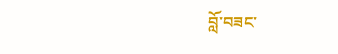བློ་བཟང་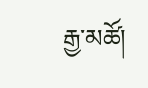རྒྱ་མཚོ།